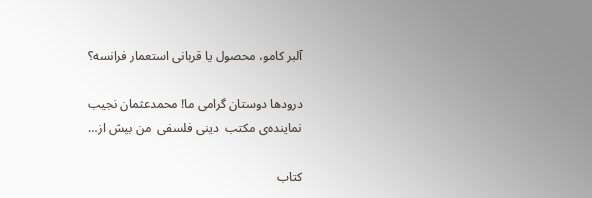آلبر کامو،‌ محصول یا قربانی استعمار فرانسه؟

درودها دوستان گرامی ما! محمدعثمان نجیب  نماینده‌ی مکتب  دینی فلسفی  من بیش از…

کتاب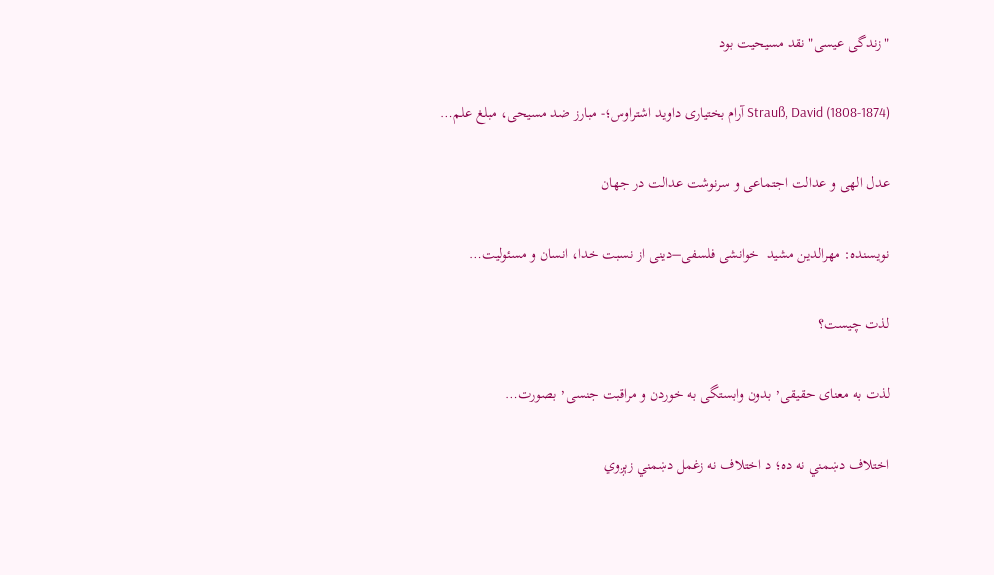"زندگی عیسی" نقد مسیحیت بود

Strauß, David (1808-1874) آرام بختیاری داوید اشتراوس؛- مبارز ضد مسیحی، مبلغ علم…

عدل الهی و عدالت اجتماعی و سرنوشت عدالت در جهان

نویسنده: مهرالدین مشید  خوانشی فلسفی–دینی از نسبت خدا، انسان و مسئولیت…

لذت چیست؟

لذت به معنای حقیقی٬ بدون وابستگی به خوردن و مراقبت جنسی٬ بصورت…

اختلاف دښمني نه ده؛ د اختلاف نه زغمل دښمني زېږوي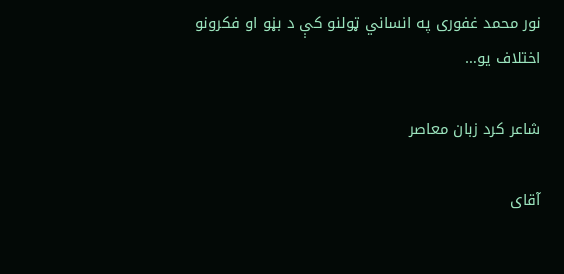نور محمد غفوری په انساني ټولنو کې د بڼو او فکرونو اختلاف یو…

شاعر کرد زبان معاصر

آقای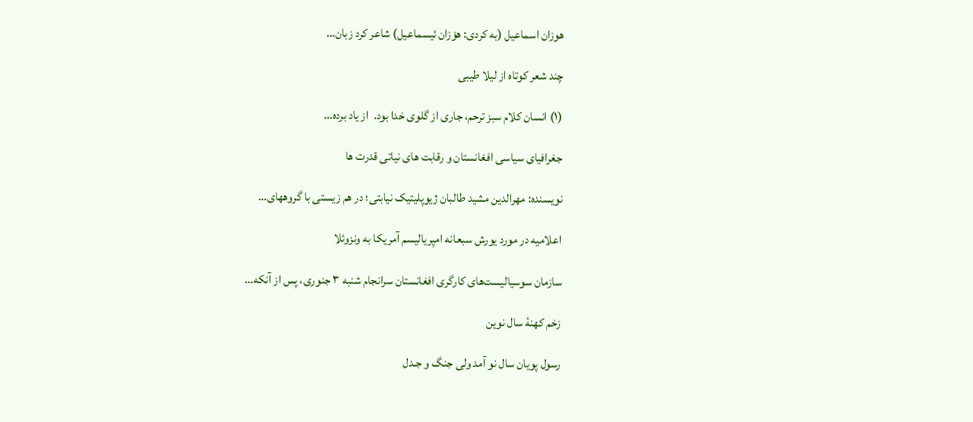هوزان اسماعیل (به کردی: هۆزان ئیسماعیل) شاعر کرد زبان…

چند شعر کوتاه از لیلا طیبی

(۱) انسان کلام سبز ترحم، جاری از گلوی خدا بود.  از یاد برده…

جغرافیای سیاسی افغانستان و رقابت های نیاتی قدرت ها

نویسنده: مهرالدین مشید طالبان ژیوپلیتیک نیابتی؛ در هم زیستی با گروههای…

اعلامیه در مورد یورش سبعانه امپریالیسم آمریکا به ونزوئلا

سازمان سوسیالیست‌های کارگری افغانستان سرانجام شنبه ۳ جنوری، پس از آنکه…

زخم کهنۀ سال نوین

رسول پویان سال نو آمد ولی جنگ و جـدل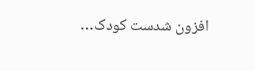افزون شدست کودک…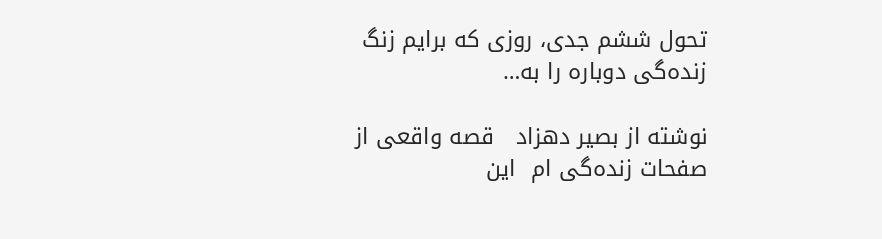تحول ششم جدی، روزی که برایم زنگ زنده‌گی دوباره را به…

نوشته از بصیر دهزاد   قصه واقعی از صفحات زنده‌گی ام  این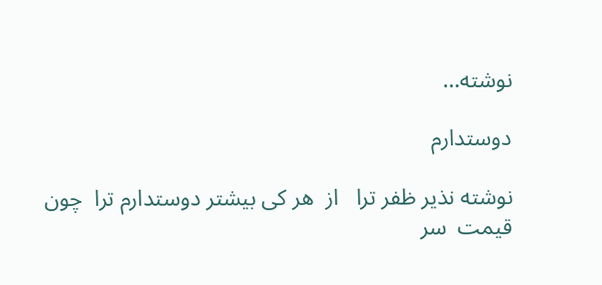نوشته…

دوستدارم

نوشته نذیر ظفر ترا   از  هر کی بیشتر دوستدارم ترا  چون قیمت  سر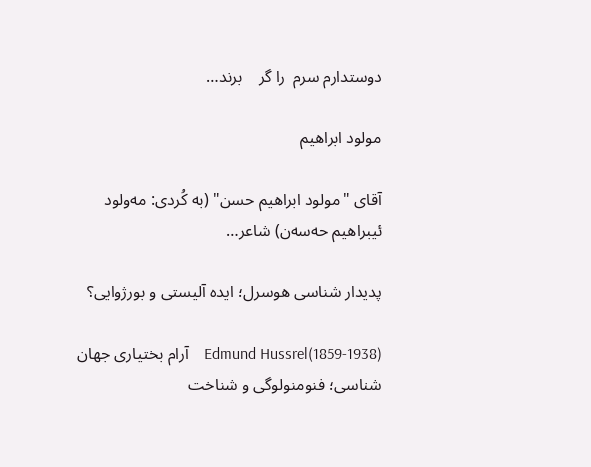دوستدارم سرم  را گر    برند…

مولود ابراهیم

آقای "مولود ابراهیم حسن" (به کُردی: مەولود ئیبراهیم حەسەن) شاعر…

پدیدار شناسی هوسرل؛ ایده آلیستی و بورژوایی؟

Edmund Hussrel(1859-1938)    آرام بختیاری جهان شناسی؛ فنومنولوگی و شناخت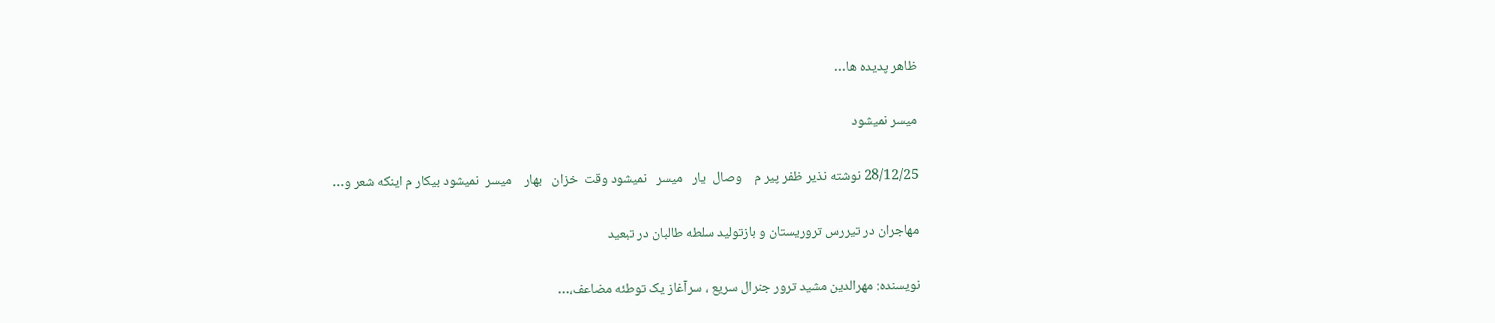ظاهر پدیده ها…

ميسر نميشود

28/12/25 نوشته نذير ظفر پير م    وصال  يار   ميسر   نميشود وقت  خزان   بهار    ميسر  نميشود بيكار م اينكه شعر و…

مهاجران در تیررس تروریستان و بازتولید سلطه طالبان در تبعید

نویسنده: مهرالدین مشید ترور جنرال سریع ، سرآغاز یک توطئه مضاعف،…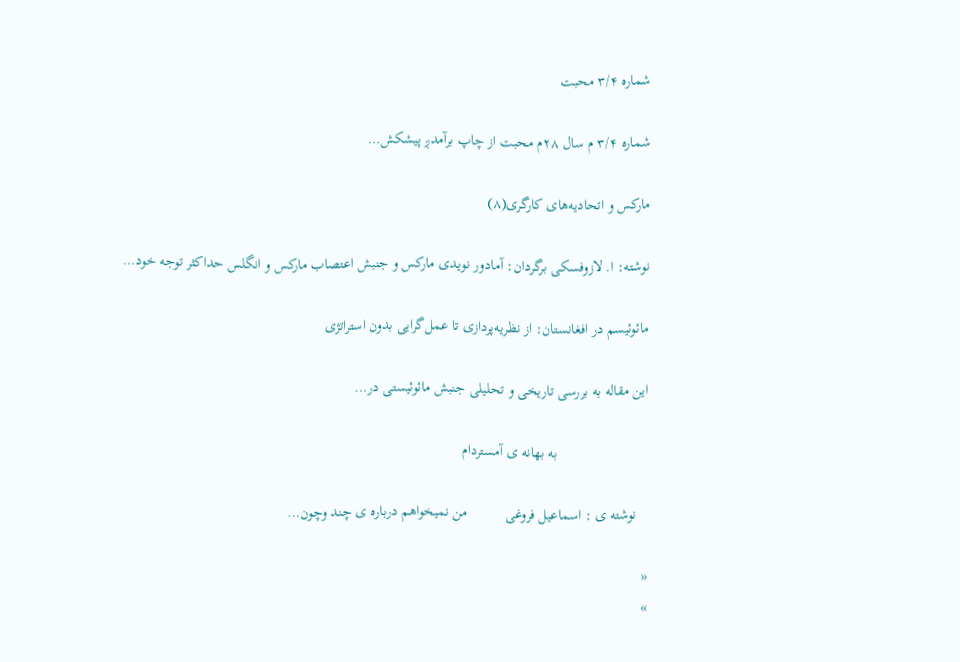شماره ۳/۴ محبت

شماره ۳/۴ م سال ۲۸م محبت از چاپ برآمدږ پیشکش…

مارکس و اتحادیه‌های کارگری(۸)

نوشته: ا. لازوفسکی برگردان: آمادور نویدی مارکس و جنبش اعتصاب مارکس و انگلس حداکثر توجه خود…

مائوئیسم در افغانستان: از نظریه‌پردازی تا عمل‌گرایی بدون استراتژی

این مقاله به بررسی تاریخی و تحلیلی جنبش مائوئیستی در…

                        به بهانه ی آمستردام

   نوشته ی : اسماعیل فروغی          من نمیخواهم درباره ی چند وچون…

«
»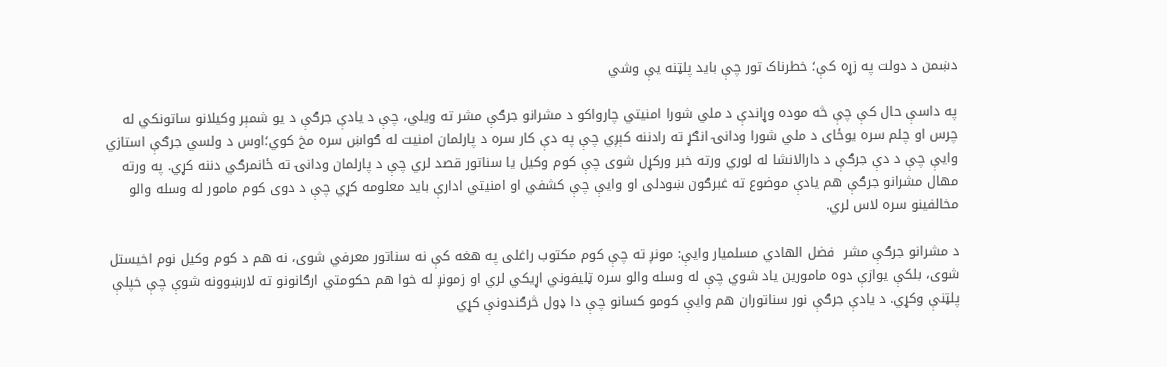دښمن د دولت په زړه کې؛ خطرناک تور چې بايد پلټنه يې وشي

په داسې حال کې چې څه موده وړاندې د ملي شورا امنيتي چارواکو د مشرانو جرګې مشر ته ويلي، چې د يادې جرګې د يو شمېر وکيلانو ساتونکي له چرس او چلم سره يوځاى د ملي شورا ودانۍ انګړ ته رادننه کېږي چې په دې کار سره د پارلمان امنيت له ګواښ سره مخ کوي؛اوس د ولسي جرګې استازي وايې چې د دې جرګې د دارالانشا له لوري ورته خبر ورکړل شوی چې کوم وکيل يا سناتور قصد لري چې د پارلمان ودانۍ ته ځانمرګي دننه کړي. په ورته مهال مشرانو جرګې هم يادې موضوع ته غبرګون ښودلی او وايې چې کشفي او امنيتي ادارې بايد معلومه کړي چې د دوی کوم مامور له وسله والو مخالفينو سره لاس لري.

د مشرانو جرګې مشر  فضل الهادي مسلميار وايې: مونږ ته چې کوم مکتوب راغلی په هغه کې نه سناتور معرفي شوی، نه هم د کوم وکيل نوم اخيستل شوی، بلکې يوازې دوه مامورين ياد شوي چې له وسله والو سره ټليفوني اړيکي لري او زمونږ له خوا هم حکومتي ارګانونو ته لارښوونه شوې چې خپلې پلټنې وکړي. د يادې جرګې نور سناتوران هم وايې کومو کسانو چې دا ډول څرګندونې کړي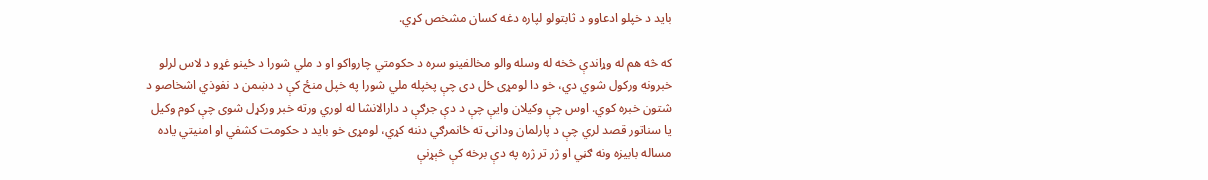بايد د خپلو ادعاوو د ثابتولو لپاره دغه کسان مشخص کړي.

که څه هم له وړاندې څخه له وسله والو مخالفينو سره د حکومتي چارواکو او د ملي شورا د ځينو غړو د لاس لرلو خبرونه ورکول شوي دي، خو دا لومړی ځل دی چې پخپله ملي شورا په خپل منځ کې د دښمن د نفوذي اشخاصو د شتون خبره کوي. اوس چې وکيلان وايې چې د دې جرګې د دارالانشا له لوري ورته خبر ورکړل شوی چې کوم وکيل يا سناتور قصد لري چې د پارلمان ودانۍ ته ځانمرګي دننه کړي، لومړی خو بايد د حکومت کشفي او امنيتي ياده مساله بابيزه ونه ګڼي او ژر تر ژره په دې برخه کې څېړنې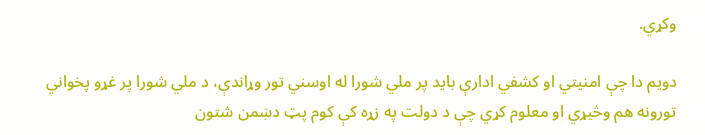وکړي.

دويم دا چې امنيتي او کشفي ادارې بايد پر ملي شورا له اوسني تور وړاندې، د ملي شورا پر غړو پخواني تورونه هم وڅيړي او معلوم کړي چې د دولت په زړه کې کوم پټ دښمن شتون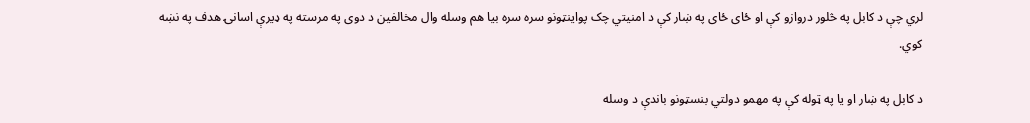لري چې د کابل په څلور دروازو کې او ځای ځای په ښار کې د امنيتي چک پواينټونو سره سره بيا هم وسله وال مخالفين د دوی په مرسته په ډيرې اسانۍ هدف په نښه کوي.

د کابل په ښار او يا په ټوله کې په مهمو دولتي بنسټونو باندې د وسله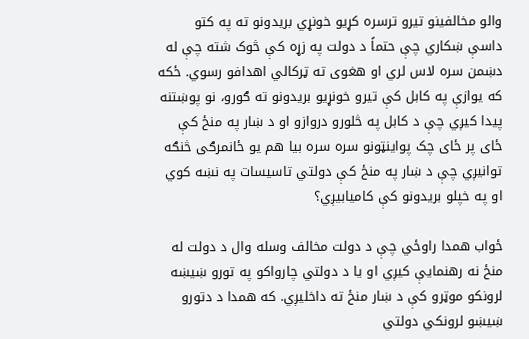والو مخالفينو تيرو ترسره کړيو خونړي بريدونو ته په کتو داسې ښکاري چې حتماً د دولت په زړه کې څوک شته چې له دښمن سره لاس لري او هغوی ته ټرکالي اهدافو رسوي. ځکه که يوازې په کابل کې تيرو خونړيو بريدونو ته ګورو، نو پوښتنه پيدا کيږي چې د کابل په څلورو دروازو او د ښار په منځ کې ځای پر ځای چک پواينټونو سره سره بيا هم يو ځانمرګی څنګه توانيږي چې د ښار په منځ کې دولتي تاسيسات په نښه کوي او په خپلو بريدونو کې کاميابيږي؟

ځواب همدا راوځي چې د دولت مخالف وسله وال د دولت له منځ نه رهنمايې کيږي او يا د دولتي چارواکو په تورو ښيښه لرونکو موټرو کې د ښار منځ ته داخليږي. که همدا د دتورو ښيښو لرونکي دولتي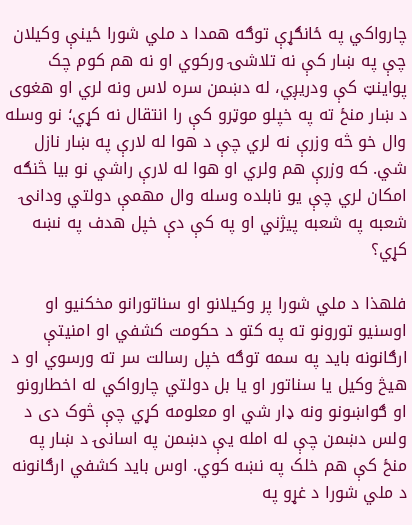چارواکي په ځانګړې توګه همدا د ملي شورا ځينې وکيلان چې په ښار کې نه تلاشۍ ورکوي او نه هم کوم چک پواينټ کې ودريږي، له دښمن سره لاس ونه لري او هغوی د ښار منځ ته په خپلو موټرو کې را انتقال نه کړي؛ نو وسله وال خو څه وزرې نه لري چې د هوا له لارې په ښار نازل شي. که وزرې هم ولري او هوا له لارې راشي نو بيا څنګه امکان لري چې يو نابلده وسله وال مهمې دولتي ودانۍ شعبه په شعبه پيژني او په کې دې خپل هدف په نښه کړي؟

فلهذا د ملي شورا پر وکيلانو او سناتورانو مخکنيو او اوسنيو تورونو ته په کتو د حکومت کشفي او امنيتې ارګانونه بايد په سمه توګه خپل رسالت سر ته ورسوي او د هيڅ وکيل يا سناتور او يا بل دولتي چارواکي له اخطارونو او ګواښونو ونه ډار شي او معلومه کړي چې څوک دی د ولس دښمن چې له امله يې دښمن په اسانۍ د ښار په منځ کې هم خلک په نښه کوي. اوس بايد کشفي ارګانونه د ملي شورا د غړو په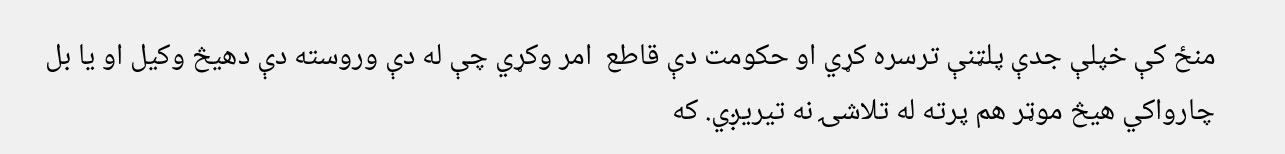منځ کې خپلې جدې پلټنې ترسره کړي او حکومت دې قاطع  امر وکړي چې له دې وروسته دې دهيڅ وکيل او يا بل چارواکي هيڅ موټر هم پرته له تلاشۍ نه تيريږي. که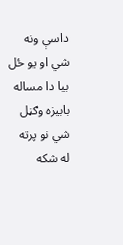داسې ونه شي او يو ځل بيا دا مساله بابيزه وګڼل شي نو پرته له شکه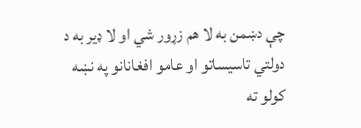چې دښمن به لا هم زړور شي او لا ډير به د دولتي تاسيساتو او عامو افغانانو په نښه کولو ته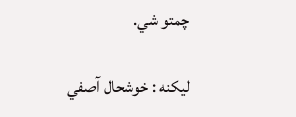چمتو شي.

لیکنه : خوشحال آصفي